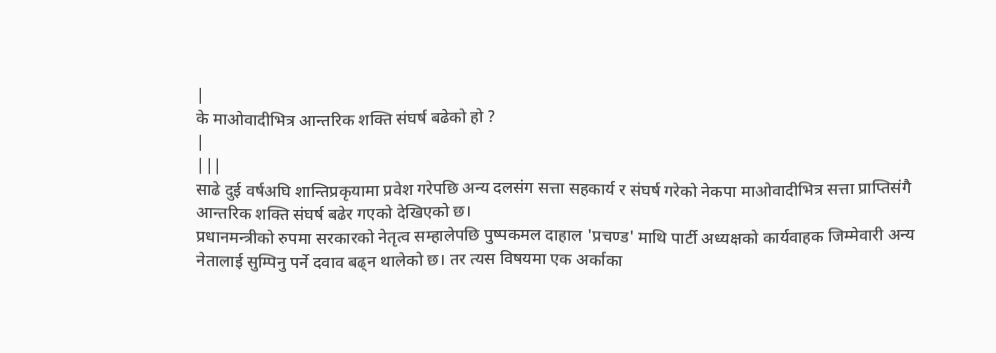|
के माओवादीभित्र आन्तरिक शक्ति संघर्ष बढेको हो ?
|
|||
साढे दुई वर्षअघि शान्तिप्रकृयामा प्रवेश गरेपछि अन्य दलसंग सत्ता सहकार्य र संघर्ष गरेको नेकपा माओवादीभित्र सत्ता प्राप्तिसंगै
आन्तरिक शक्ति संघर्ष बढेर गएको देखिएको छ।
प्रधानमन्त्रीको रुपमा सरकारको नेतृत्व सम्हालेपछि पुष्पकमल दाहाल 'प्रचण्ड' माथि पार्टी अध्यक्षको कार्यवाहक जिम्मेवारी अन्य नेतालाई सुम्पिनु पर्ने दवाव बढ्न थालेको छ। तर त्यस विषयमा एक अर्काका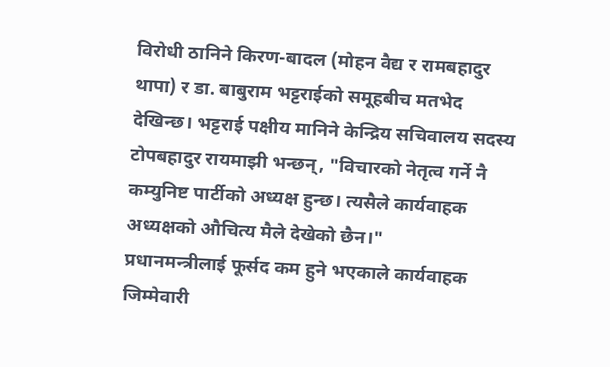विरोधी ठानिने किरण-बादल (मोहन वैद्य र रामबहादुर थापा) र डा. बाबुराम भट्टराईको समूहबीच मतभेद देखिन्छ। भट्टराई पक्षीय मानिने केन्द्रिय सचिवालय सदस्य टोपबहादुर रायमाझी भन्छन्, "विचारको नेतृत्व गर्ने नै कम्युनिष्ट पार्टीको अध्यक्ष हुन्छ। त्यसैले कार्यवाहक अध्यक्षको औचित्य मैले देखेको छैन।"
प्रधानमन्त्रीलाई फूर्सद कम हुने भएकाले कार्यवाहक जिम्मेवारी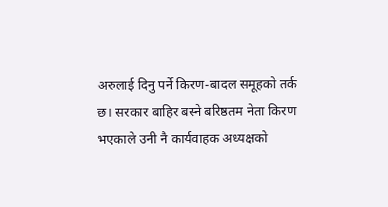अरुलाई दिनु पर्ने किरण-बादल समूहको तर्क छ। सरकार बाहिर बस्ने बरिष्ठतम नेता किरण भएकाले उनी नै कार्यवाहक अध्यक्षको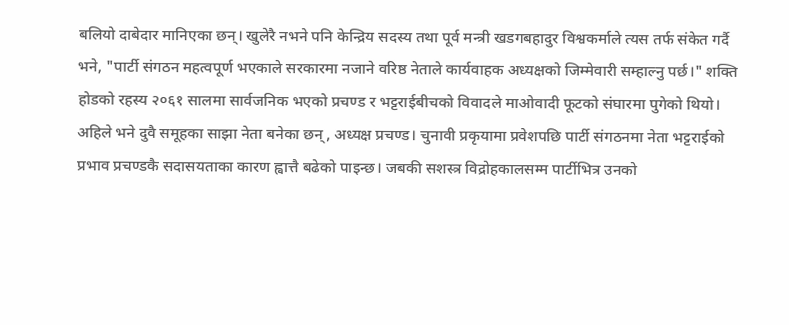बलियो दाबेदार मानिएका छन्। खुलेरै नभने पनि केन्द्रिय सदस्य तथा पूर्व मन्त्री खडगबहादुर विश्वकर्माले त्यस तर्फ संकेत गर्दै भने, "पार्टी संगठन महत्वपूर्ण भएकाले सरकारमा नजाने वरिष्ठ नेताले कार्यवाहक अध्यक्षको जिम्मेवारी सम्हाल्नु पर्छ।" शक्ति होडको रहस्य २०६१ सालमा सार्वजनिक भएको प्रचण्ड र भट्टराईबीचको विवादले माओवादी फूटको संघारमा पुगेको थियो। अहिले भने दुवै समूहका साझा नेता बनेका छन्, अध्यक्ष प्रचण्ड। चुनावी प्रकृयामा प्रवेशपछि पार्टी संगठनमा नेता भट्टराईको प्रभाव प्रचण्डकै सदासयताका कारण ह्वात्तै बढेको पाइन्छ। जबकी सशस्त्र विद्रोहकालसम्म पार्टीभित्र उनको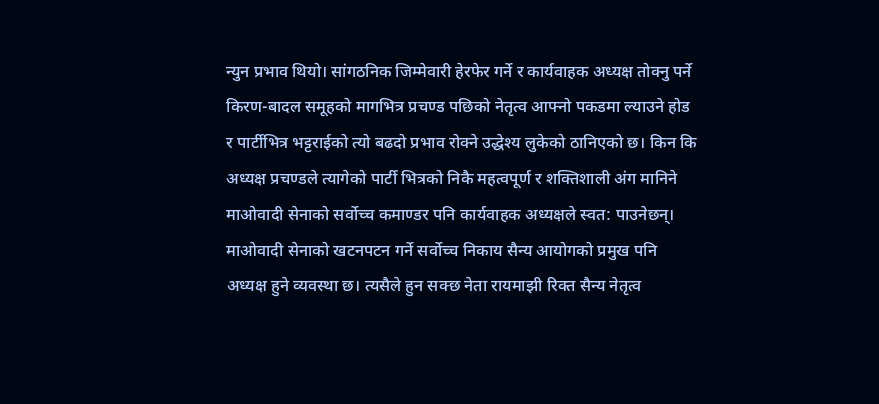न्युन प्रभाव थियो। सांगठनिक जिम्मेवारी हेरफेर गर्ने र कार्यवाहक अध्यक्ष तोक्नु पर्ने किरण-बादल समूहको मागभित्र प्रचण्ड पछिको नेतृत्व आफ्नो पकडमा ल्याउने होड र पार्टीभित्र भट्टराईको त्यो बढदो प्रभाव रोक्ने उद्धेश्य लुकेको ठानिएको छ। किन कि अध्यक्ष प्रचण्डले त्यागेको पार्टी भित्रको निकै महत्वपूर्ण र शक्तिशाली अंग मानिने माओवादी सेनाको सर्वोच्च कमाण्डर पनि कार्यवाहक अध्यक्षले स्वत: पाउनेछन्। माओवादी सेनाको खटनपटन गर्ने सर्वोच्च निकाय सैन्य आयोगको प्रमुख पनि अध्यक्ष हुने व्यवस्था छ। त्यसैले हुन सक्छ नेता रायमाझी रिक्त सैन्य नेतृत्व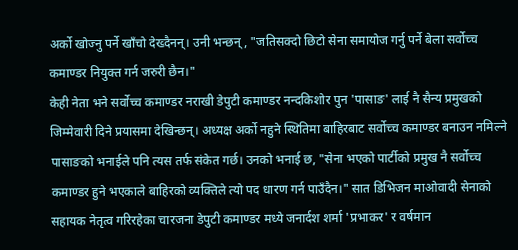अर्को खोज्नु पर्ने खाँचो देख्दैनन्। उनी भन्छन्, "जतिसक्दो छिटो सेना समायोज गर्नु पर्ने बेला सर्वोच्च कमाण्डर नियुक्त गर्न जरुरी छैन।"
केही नेता भने सर्वोच्च कमाण्डर नराखी डेपुटी कमाण्डर नन्दकिशोर पुन 'पासाङ' लाई नै सैन्य प्रमुखको जिम्मेवारी दिने प्रयासमा देखिन्छन्। अध्यक्ष अर्को नहुने स्थितिमा बाहिरबाट सर्वोच्च कमाण्डर बनाउन नमिल्ने पासाङको भनाईले पनि त्यस तर्फ संकेत गर्छ। उनको भनाई छ, "सेना भएको पार्टीको प्रमुख नै सर्वोच्च कमाण्डर हुने भएकाले बाहिरको व्यक्तिले त्यो पद धारण गर्न पाउँदैन।" सात डिभिजन माओवादी सेनाको सहायक नेतृत्व गरिरहेका चारजना डेपुटी कमाण्डर मध्ये जनार्दश शर्मा 'प्रभाकर' र वर्षमान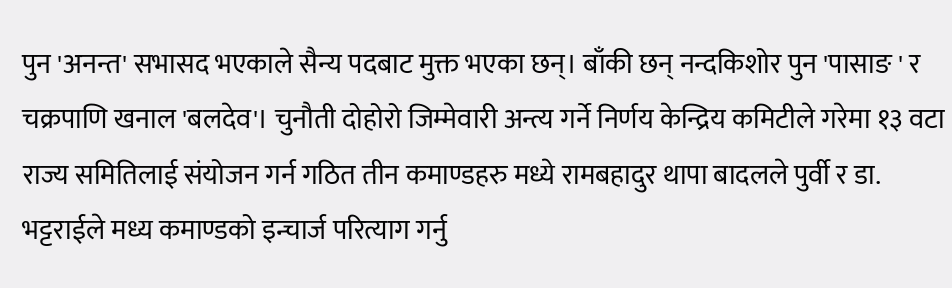पुन 'अनन्त' सभासद भएकाले सैन्य पदबाट मुक्त भएका छन्। बाँकी छन् नन्दकिशोर पुन 'पासाङ ' र चक्रपाणि खनाल 'बलदेव'। चुनौती दोहोरो जिम्मेवारी अन्त्य गर्ने निर्णय केन्द्रिय कमिटीले गरेमा १३ वटा राज्य समितिलाई संयोजन गर्न गठित तीन कमाण्डहरु मध्ये रामबहादुर थापा बादलले पुर्वी र डा. भट्टराईले मध्य कमाण्डको इन्चार्ज परित्याग गर्नु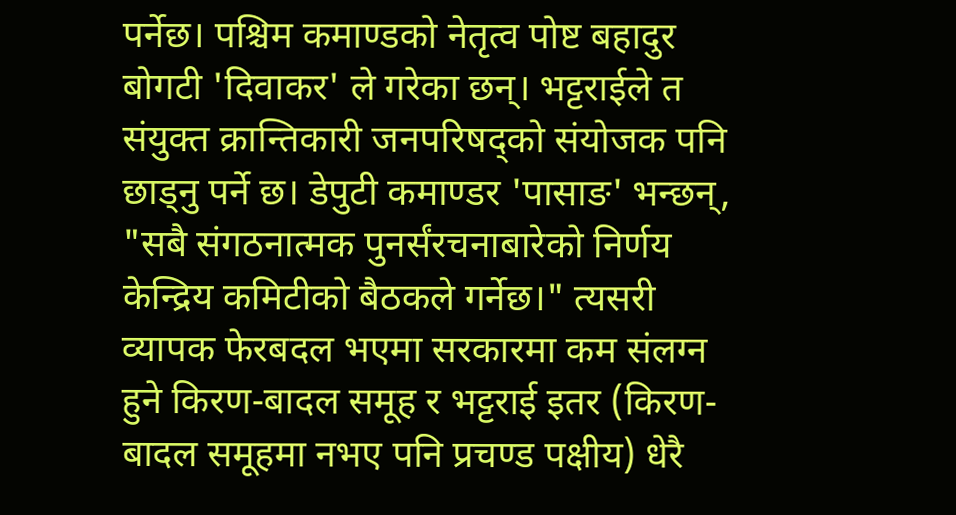पर्नेछ। पश्चिम कमाण्डको नेतृत्व पोष्ट बहादुर बोगटी 'दिवाकर' ले गरेका छन्। भट्टराईले त संयुक्त क्रान्तिकारी जनपरिषद्को संयोजक पनि छाड्नु पर्ने छ। डेपुटी कमाण्डर 'पासाङ' भन्छन्, "सबै संगठनात्मक पुनर्संरचनाबारेको निर्णय केन्द्रिय कमिटीको बैठकले गर्नेछ।" त्यसरी व्यापक फेरबदल भएमा सरकारमा कम संलग्न हुने किरण-बादल समूह र भट्टराई इतर (किरण-बादल समूहमा नभए पनि प्रचण्ड पक्षीय) धेरै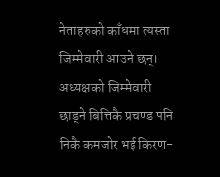नेताहरुको काँधमा त्यस्ता जिम्मेवारी आउने छन्। अध्यक्षको जिम्मेवारी छाड्ने बित्तिकै प्रचण्ड पनि निकै कमजोर भई किरण-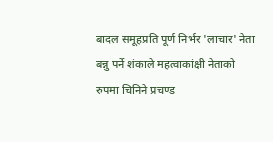बादल समूहप्रति पूर्ण निर्भर 'लाचार' नेता बन्नु पर्ने शंकाले महत्वाकांक्षी नेताको रुपमा चिनिने प्रचण्ड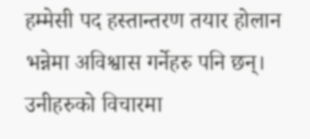हम्मेसी पद हस्तान्तरण तयार होलान भन्नेमा अविश्वास गर्नेहरु पनि छन्। उनीहरुको विचारमा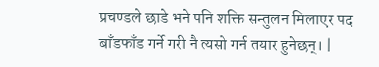प्रचण्डले छाडे भने पनि शक्ति सन्तुलन मिलाएर पद बाँडफाँड गर्ने गरी नै त्यसो गर्न तयार हुनेछन्। |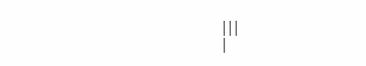|||
|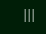|||